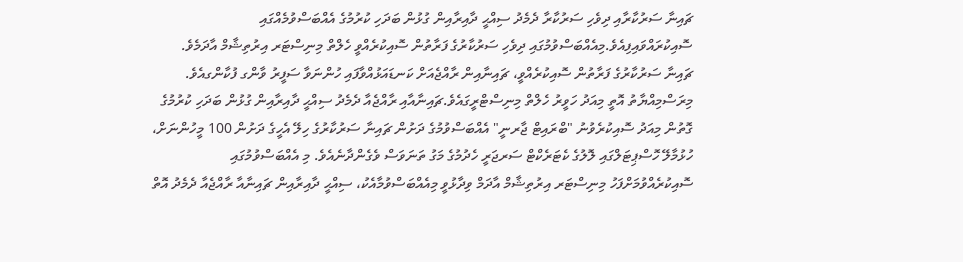ޗައިނާ ސަރުކާރާއި ދިވެހި ސަރުކާރާ ދެމެދު ސިއްޙީ ދާއިރާއިން ގުޅުން ބަދަހި ކުރުމުގެ އެއްބަސްވުމެއްގައި ސޮއިކުރައްވައިފިއެވެ.މިއެއްބަސްވުމުގައި ދިވެހި ސަރުކާރުގެ ފަރާތުން ސޮއިކުރެއްވީ ހެލްތް މިނިސްޓަރ އިރުތިޝާމް އާދަމެވެ. ޗައިނާ ސަރުކާރުގެ ފަރާތުން ސޮއިކުރެއްވީ، ޗައިނާއިން ރާއްޖެއަށް ކަނޑައަޅުއްވާފައި ހުންނަވާ ސަފީރު ވާންގ ފުކާންގއެވެ. މިރަސްމިއްޔާތު އޮތީ މިއަދު ހަވީރު ހެލްތް މިނިސްޓްރީގައެވެ.ޗައިނާއާއި ރާއްޖެއާ ދެމެދު ސިއްޙީ ދާއިރާއިން ގުޅުން ބަދަހި ކުރުމުގެ ގޮތުން މިއަދު ސޮއިކުރެވުނު "ބްރައިޓް ޖާރނީ" އެއްބަސްވުމުގެ ދަށުން ޗައިނާ ސަރުކާރުގެ ހިލޭ އެހީގެ ދަށުން 100 މީހުންނަށް، ހުޅުމާލޭ ހޮސްޕިޓަލްގައި ލޮލުގެ ކެޓަރެކްޓް ސަރޖަރީ ހެދުމުގެ މަގު ތަނަވަސް ވެގެންދާނެއެވެ. މި އެއްބަސްވުމުގައި ސޮއިކުރެއްވުމަށްފަހު މިނިސްޓަރ އިރުތިޝާމް އާދަމް ވިދާޅުވީ މިއެއްބަސްވުމާއެކު، ސިއްޙީ ދާއިރާއިން ޗައިނާއާ ރާއްޖެއާ ދެމެދު އޮތް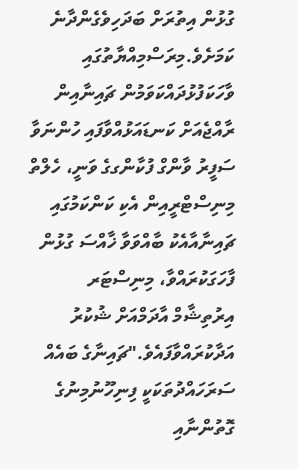ގުޅުން އިތުރަށް ބަދަހިވެގެންދާނެ ކަމަށެވެ.މިރަސްމިއްޔާތުގައި ވާހަކަފުޅުދައްކަވަމުން ޗައިނާއިން ރާއްޖެއަށް ކަނޑައަޅުއްވާފައި ހުންނަވާ ސަފީރު ވާންގް ފުކާންގގެ ވަނީ، ހެލްތް މިނިސްޓްރީއިން އެކި ކަންކަމުގައި ޗައިނާއާއެކު ބާއްވަވާ ޚާއްސަ ގުޅުން ފާހަގަކުރައްވާ، މިނިސްޓަރ އިރުތިޝާމް އާދަމްއަށް ޝުކުރު އަދާކުރައްވާފައެވެ."ޗައިނާގެ ބައެއް ސަރަހައްދުތަކަކީ ފިނިހޫނުމިނުގެ ގޮތުންނާއި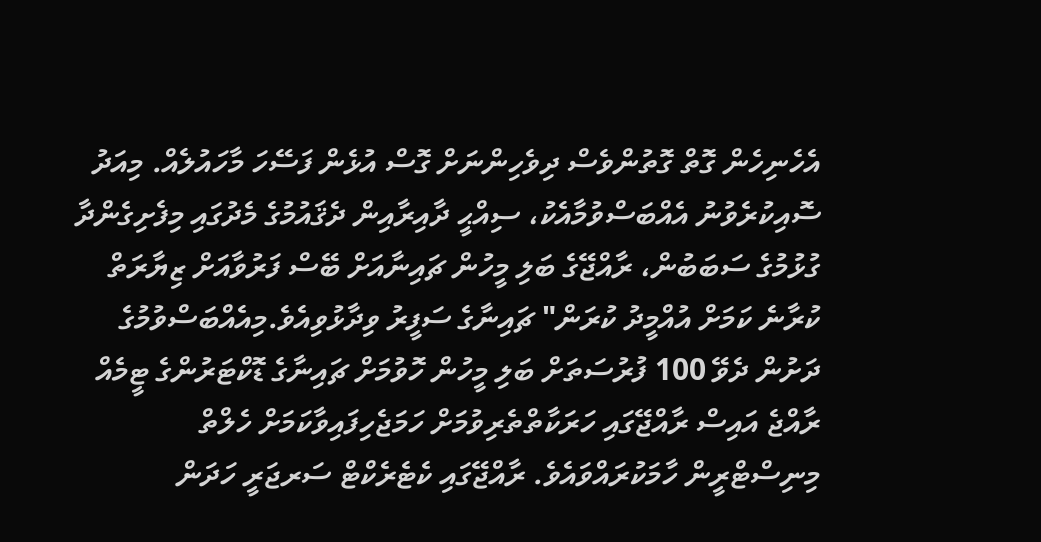އެހެނިހެން ގޮތް ގޮތުންވެސް ދިވެހިންނަށް ގޮސް އުޅެން ފަސޭހަ މާހައުލެއް. މިއަދު ސޮއިކުރެވުނު އެއްބަސްވުމާއެކު، ސިއްޙީ ދާއިރާއިން ދެޤައުމުގެ މެދުގައި މިފެށިގެންދާ ގުޅުމުގެ ސަބަބުން، ރާއްޖޭގެ ބަލި މީހުން ޗައިނާއަށް ބޭސް ފަރުވާއަށް ޒިޔާރަތް ކުރާނެ ކަމަށް އުއްމީދު ކުރަން" ޗައިނާގެ ސަފީރު ވިދާޅުވިއެވެ.މިއެއްބަސްވުމުގެ ދަށުން ދެވޭ 100 ފުރުސަތަށް ބަލި މީހުން ހޮވުމަށް ޗައިނާގެ ޑޮކްޓަރުންގެ ޓީމެއް ރާއްޖެ އައިސް ރާއްޖޭގައި ހަރަކާތްތެރިވުމަށް ހަމަޖެހިފައިވާކަމަށް ހެލްތް މިނިސްޓްރީން ހާމަކުރައްވައެވެ. ރާއްޖޭގައި ކެޓެރެކްޓް ސަރޖަރީ ހަދަން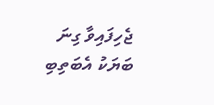ޖެހިފައިވާ ގިނަ ބަޔަކު އެބަތިބި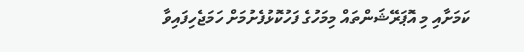ކަމަށާއި މި އޮޕަރޭޝަންތައް މިމަހުގެ ފަހުކޮޅުފެށުމަށް ހަމަޖެހިފައިވާ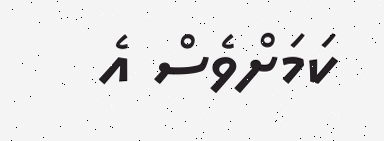ކަމަށްވެސް އެ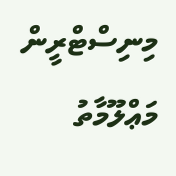މިނިސްޓްރީން މަޢްލޫމާތު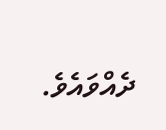ދެއްވައެވެ.